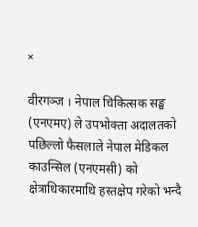×

वीरगञ्ज । नेपाल चिकित्सक सङ्घ (एनएमए) ले उपभोक्ता अदालतको पछिल्लो फैसलाले नेपाल मेडिकल काउन्सिल (एनएमसी) को क्षेत्राधिकारमाथि हस्तक्षेप गरेको भन्दै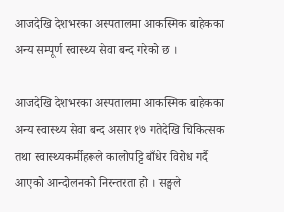आजदेखि देशभरका अस्पतालमा आकस्मिक बाहेकका अन्य सम्पूर्ण स्वास्थ्य सेवा बन्द गरेको छ ।

आजदेखि देशभरका अस्पतालमा आकस्मिक बाहेकका अन्य स्वास्थ्य सेवा बन्द असार १७ गतेदेखि चिकित्सक तथा स्वास्थ्यकर्मीहरूले कालोपट्टि बाँधेर विरोध गर्दै आएको आन्दोलनको निरन्तरता हो । सङ्घले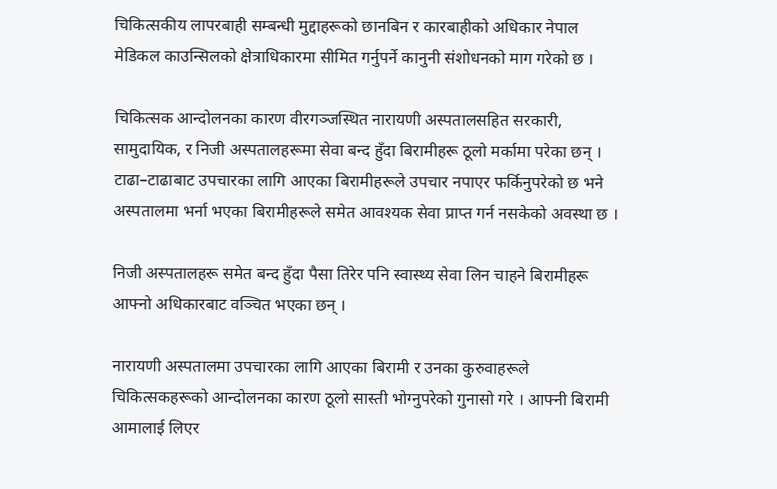चिकित्सकीय लापरबाही सम्बन्धी मुद्दाहरूको छानबिन र कारबाहीको अधिकार नेपाल मेडिकल काउन्सिलको क्षेत्राधिकारमा सीमित गर्नुपर्ने कानुनी संशोधनको माग गरेको छ ।

चिकित्सक आन्दोलनका कारण वीरगञ्जस्थित नारायणी अस्पतालसहित सरकारी, सामुदायिक, र निजी अस्पतालहरूमा सेवा बन्द हुँदा बिरामीहरू ठूलो मर्कामा परेका छन् । टाढा–टाढाबाट उपचारका लागि आएका बिरामीहरूले उपचार नपाएर फर्किनुपरेको छ भने अस्पतालमा भर्ना भएका बिरामीहरूले समेत आवश्यक सेवा प्राप्त गर्न नसकेको अवस्था छ ।

निजी अस्पतालहरू समेत बन्द हुँदा पैसा तिरेर पनि स्वास्थ्य सेवा लिन चाहने बिरामीहरू आफ्नो अधिकारबाट वञ्चित भएका छन् ।

नारायणी अस्पतालमा उपचारका लागि आएका बिरामी र उनका कुरुवाहरूले चिकित्सकहरूको आन्दोलनका कारण ठूलो सास्ती भोग्नुपरेको गुनासो गरे । आफ्नी बिरामी आमालाई लिएर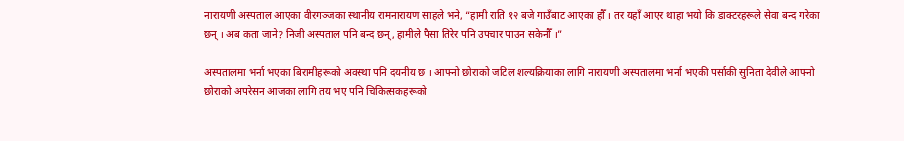नारायणी अस्पताल आएका वीरगञ्जका स्थानीय रामनारायण साहले भने, “हामी राति १२ बजे गाउँबाट आएका हौँ । तर यहाँ आएर थाहा भयो कि डाक्टरहरूले सेवा बन्द गरेका छन् । अब कता जाने? निजी अस्पताल पनि बन्द छन्, हामीले पैसा तिरेर पनि उपचार पाउन सकेनौँ ।”

अस्पतालमा भर्ना भएका बिरामीहरूको अवस्था पनि दयनीय छ । आफ्नो छोराको जटिल शल्यक्रियाका लागि नारायणी अस्पतालमा भर्ना भएकी पर्साकी सुनिता देवीले आफ्नो छोराको अपरेसन आजका लागि तय भए पनि चिकित्सकहरूको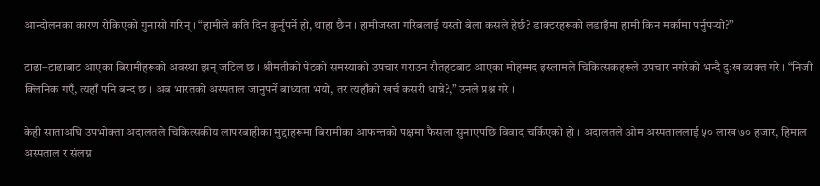आन्दोलनका कारण रोकिएको गुनासो गरिन् । “हामीले कति दिन कुर्नुपर्ने हो, थाहा छैन । हामीजस्ता गरिबलाई यस्तो बेला कसले हेर्छ? डाक्टरहरूको लडाइँमा हामी किन मर्कामा पर्नुपर्‍यो?”

टाढा–टाढाबाट आएका बिरामीहरूको अवस्था झन् जटिल छ । श्रीमतीको पेटको समस्याको उपचार गराउन रौतहटबाट आएका मोहम्मद इस्लामले चिकित्सकहरूले उपचार नगरेको भन्दै दुःख व्यक्त गरे । “निजी क्लिनिक गएँ, त्यहाँ पनि बन्द छ । अब भारतको अस्पताल जानुपर्ने बाध्यता भयो, तर त्यहाँको खर्च कसरी धान्ने?,” उनले प्रश्न गरे ।

केही साताअघि उपभोक्ता अदालतले चिकित्सकीय लापरबाहीका मुद्दाहरूमा बिरामीका आफन्तको पक्षमा फैसला सुनाएपछि विवाद चर्किएको हो । अदालतले ओम अस्पताललाई ५० लाख ७० हजार, हिमाल अस्पताल र संलग्न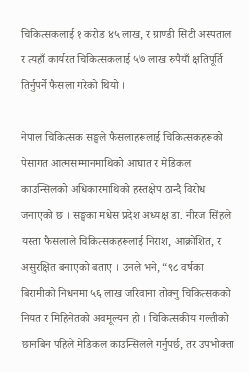चिकित्सकलाई १ करोड ४५ लाख, र ग्राण्डी सिटी अस्पताल र त्यहाँ कार्यरत चिकित्सकलाई ५७ लाख रुपैयाँ क्षतिपूर्ति तिर्नुपर्ने फैसला गरेको थियो ।

नेपाल चिकित्सक सङ्घले फैसलाहरूलाई चिकित्सकहरूको पेसागत आत्मसम्मानमाथिको आघात र मेडिकल काउन्सिलको अधिकारमाथिको हस्तक्षेप ठान्दै विरोध जनाएको छ । सङ्घका मधेस प्रदेश अध्यक्ष डा. नीरज सिंहले यस्ता फैसलाले चिकित्सकहरूलाई निराश, आक्रोशित, र असुरक्षित बनाएको बताए । उनले भने, “९८ वर्षका बिरामीको निधनमा ५६ लाख जरिवाना तोक्नु चिकित्सकको नियत र मिहिनेतको अवमूल्यन हो । चिकित्सकीय गल्तीको छानबिन पहिले मेडिकल काउन्सिलले गर्नुपर्छ, तर उपभोक्ता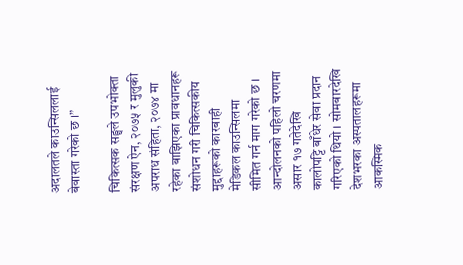अदालतले काउन्सिललाई बेवास्ता गरेको छ ।”

चिकित्सक सङ्घले उपभोक्ता संरक्षण ऐन, २०७५ र मुलुकी अपराध संहिता, २०७४ मा रहेका बाझिएका प्रावधानहरू संशोधन गरी चिकित्सकीय मुद्दाहरूको कारबाही मेडिकल काउन्सिलमा सीमित गर्न माग गरेको छ । आन्दोलनको पहिलो चरणमा असार १७ गतेदेखि कालोपट्टि बाँधेर सेवा प्रदान गरिएको थियो । सोमबारदेखि देशभरका अस्पतालहरूमा आकस्मिक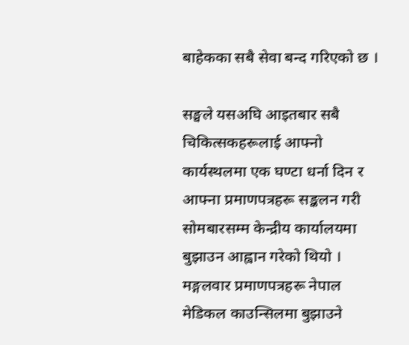बाहेकका सबै सेवा बन्द गरिएको छ ।

सङ्घले यसअघि आइतबार सबै चिकित्सकहरूलाई आफ्नो कार्यस्थलमा एक घण्टा धर्ना दिन र आफ्ना प्रमाणपत्रहरू सङ्कलन गरी सोमबारसम्म केन्द्रीय कार्यालयमा बुझाउन आह्वान गरेको थियो । मङ्गलवार प्रमाणपत्रहरू नेपाल मेडिकल काउन्सिलमा बुझाउने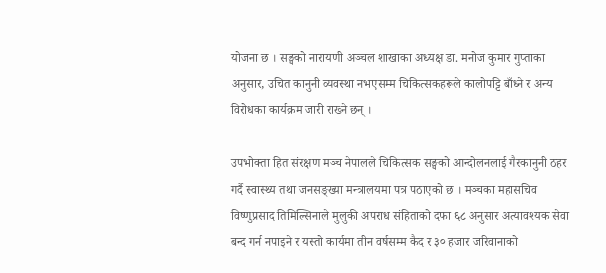योजना छ । सङ्घको नारायणी अञ्चल शाखाका अध्यक्ष डा. मनोज कुमार गुप्ताका अनुसार, उचित कानुनी व्यवस्था नभएसम्म चिकित्सकहरूले कालोपट्टि बाँध्ने र अन्य विरोधका कार्यक्रम जारी राख्ने छन् ।

उपभोक्ता हित संरक्षण मञ्च नेपालले चिकित्सक सङ्घको आन्दोलनलाई गैरकानुनी ठहर गर्दै स्वास्थ्य तथा जनसङ्ख्या मन्त्रालयमा पत्र पठाएको छ । मञ्चका महासचिव विष्णुप्रसाद तिमिल्सिनाले मुलुकी अपराध संहिताको दफा ६८ अनुसार अत्यावश्यक सेवा बन्द गर्न नपाइने र यस्तो कार्यमा तीन वर्षसम्म कैद र ३० हजार जरिवानाको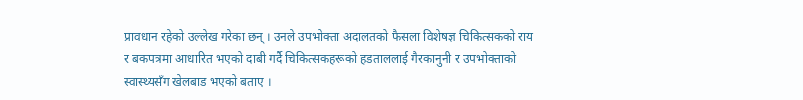प्रावधान रहेको उल्लेख गरेका छन् । उनले उपभोक्ता अदालतको फैसला विशेषज्ञ चिकित्सकको राय र बकपत्रमा आधारित भएको दाबी गर्दै चिकित्सकहरूको हडताललाई गैरकानुनी र उपभोक्ताको स्वास्थ्यसँग खेलबाड भएको बताए ।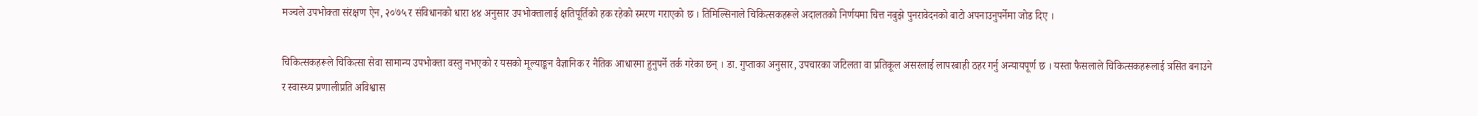मञ्चले उपभोक्ता संरक्षण ऐन, २०७५ र संविधानको धारा ४४ अनुसार उपभोक्तालाई क्षतिपूर्तिको हक रहेको स्मरण गराएको छ । तिमिल्सिनाले चिकित्सकहरूले अदालतको निर्णयमा चित्त नबुझे पुनरावेदनको बाटो अपनाउनुपर्नेमा जोड दिए ।

चिकित्सकहरूले चिकित्सा सेवा सामान्य उपभोक्ता वस्तु नभएको र यसको मूल्याङ्कन वैज्ञानिक र नैतिक आधारमा हुनुपर्ने तर्क गरेका छन् । डा. गुप्ताका अनुसार, उपचारका जटिलता वा प्रतिकूल असरलाई लापरबाही ठहर गर्नु अन्यायपूर्ण छ । यस्ता फैसलाले चिकित्सकहरूलाई त्रसित बनाउने र स्वास्थ्य प्रणालीप्रति अविश्वास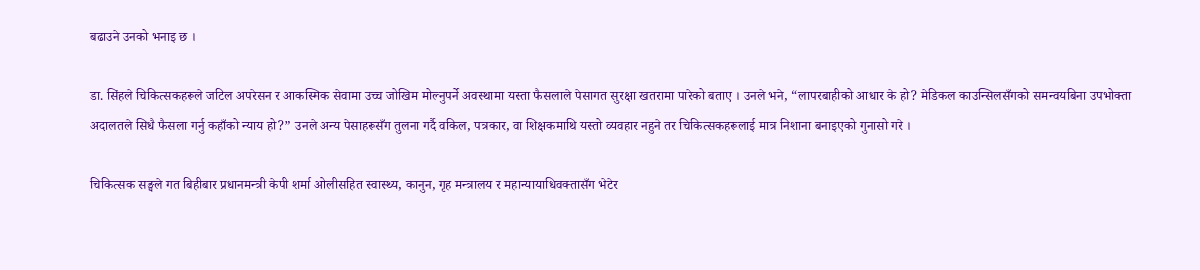बढाउने उनको भनाइ छ ।

डा. सिंहले चिकित्सकहरूले जटिल अपरेसन र आकस्मिक सेवामा उच्च जोखिम मोल्नुपर्ने अवस्थामा यस्ता फैसलाले पेसागत सुरक्षा खतरामा पारेको बताए । उनले भने, “लापरबाहीको आधार के हो? मेडिकल काउन्सिलसँगको समन्वयबिना उपभोक्ता अदालतले सिधै फैसला गर्नु कहाँको न्याय हो?” उनले अन्य पेसाहरूसँग तुलना गर्दै वकिल, पत्रकार, वा शिक्षकमाथि यस्तो व्यवहार नहुने तर चिकित्सकहरूलाई मात्र निशाना बनाइएको गुनासो गरे ।

चिकित्सक सङ्घले गत बिहीबार प्रधानमन्त्री केपी शर्मा ओलीसहित स्वास्थ्य, कानुन, गृह मन्त्रालय र महान्यायाधिवक्तासँग भेटेर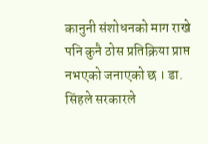कानुनी संशोधनको माग राखे पनि कुनै ठोस प्रतिक्रिया प्राप्त नभएको जनाएको छ । डा. सिंहले सरकारले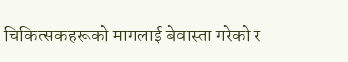चिकित्सकहरूको मागलाई बेवास्ता गरेको र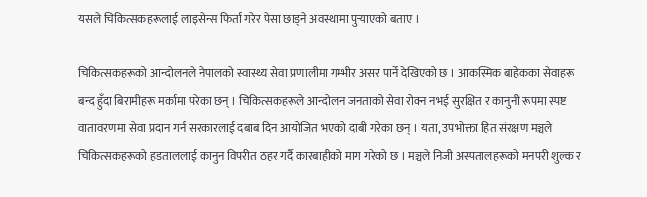यसले चिकित्सकहरूलाई लाइसेन्स फिर्ता गरेर पेसा छाड्ने अवस्थामा पुर्‍याएको बताए ।

चिकित्सकहरूको आन्दोलनले नेपालको स्वास्थ्य सेवा प्रणालीमा गम्भीर असर पार्ने देखिएको छ । आकस्मिक बाहेकका सेवाहरू बन्द हुँदा बिरामीहरू मर्कामा परेका छन् । चिकित्सकहरूले आन्दोलन जनताको सेवा रोक्न नभई सुरक्षित र कानुनी रूपमा स्पष्ट वातावरणमा सेवा प्रदान गर्न सरकारलाई दबाब दिन आयोजित भएको दाबी गरेका छन् । यता, उपभोक्ता हित संरक्षण मञ्चले चिकित्सकहरूको हडताललाई कानुन विपरीत ठहर गर्दै कारबाहीको माग गरेको छ । मञ्चले निजी अस्पतालहरूको मनपरी शुल्क र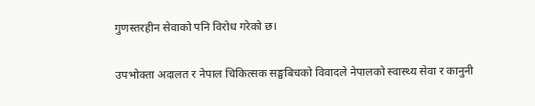गुणस्तरहीन सेवाको पनि विरोध गरेको छ।

उपभोक्ता अदालत र नेपाल चिकित्सक सङ्घबिचको विवादले नेपालको स्वास्थ्य सेवा र कानुनी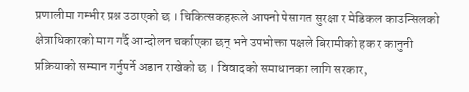प्रणालीमा गम्भीर प्रश्न उठाएको छ । चिकित्सकहरूले आफ्नो पेसागत सुरक्षा र मेडिकल काउन्सिलको क्षेत्राधिकारको माग गर्दै आन्दोलन चर्काएका छन् भने उपभोक्ता पक्षले बिरामीको हक र कानुनी प्रक्रियाको सम्मान गर्नुपर्ने अडान राखेको छ । विवादको समाधानका लागि सरकार,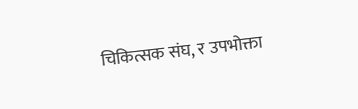चिकित्सक संघ, र उपभोक्ता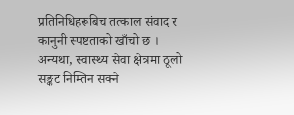प्रतिनिधिहरूबिच तत्काल संवाद र कानुनी स्पष्टताको खाँचो छ । अन्यथा, स्वास्थ्य सेवा क्षेत्रमा ठूलो सङ्कट निम्तिन सक्ने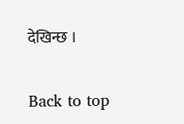देखिन्छ ।

Back to top